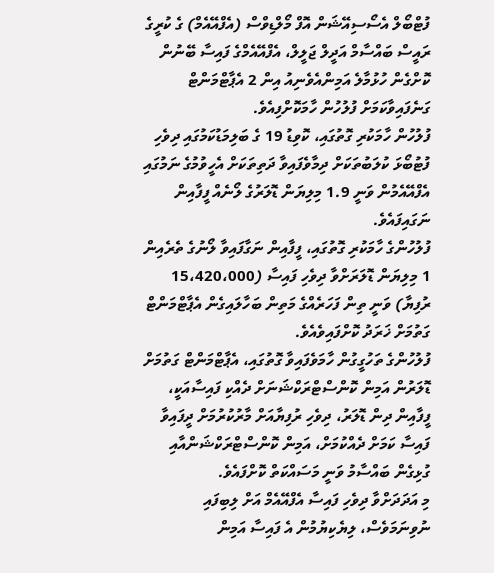ފުޓްބޯލް އެސޯސިއޭޝަން އޮފް މޯލްޑިވްސް (އެފްއޭއެމް) ގެ ކުރީގެ ރައީސް ބައްސާމް އަދީލް ޖަލީލް، އެފްއޭއެމްގެ ފައިސާ ބޭނުން ކޮށްގެން ހުޅުމާލެ އަމިންއެވެނިއު އިން 2 އެޕާޓްމަންޓް ގަނެފައިވާކަމަށް ފުލުހުން ހާމަކޮށްފިއެވެ.
ފުލުހުން ހާމަކުރި ގޮތުގައި، ކޮވިޑު 19 ގެ ބަލިމަޑުކަމުގައި ދިވެހި ފުޓުބޯޅަ ކުލަބުތަކަށް ދިމާވެފައިވާ ދަތިތަކަށް އެހީވުމުގެ ނަމުގައި އެފްއޭއެމުން ވަނީ 1.9 މިލިޔަން ޑޮލަރުގެ ލޯނެއް ފީފާއިން ނަގައިފައެވެ.
ފުލުހުންގެ ހާމަކުރި ގޮތުގައި، ފީފާއިން ނަގާފައިވާ ލޯނުގެ ތެރެއިން 1 މިލިޔަން ޑޮލަރަށްވާ ދިވެހި ފައިސާ (15،420،000 ރުފިޔާ) ވަނީ ތިން ފަހަރެއްގެ މަތިން ބަހާލައިގެން އެޕާޓްމަންޓް ގަތުމަށް ޚަރަދު ކޮށްފައިވެއެވެ.
ފުލުހުންގެ ތަހުގީގުން ހާމަވެފައިވާ ގޮތުގައި، އެޕާޓްމަންޓް ގަތުމަށް ޑޮލަރުން އަމިން ކޮންސްޓްރަކްޝަނަށް ދެއްކި ފައިސާއަކީ، ފީފާއިން ދިން ޑޮލަރު، ދިވެހި ރުފިޔާއަށް މާރުކުރުމަށް ދީފައިވާ ފައިސާ ކަމަށް ދެއްކުމަށް، އަމިން ކޮންސްޓްރަކްޝަންއާއި ގުޅިގެން ބައްސާމު ވަނީ މަސައްކަތް ކޮށްފައެވެ.
މި އަދަދަށްވާ ދިވެހި ފައިސާ އެފްއޭއެމް އަށް ލިބިފައި ނުވިނަމަވެސް، ލިޔެކިޔުމުން އެ ފައިސާ އަމިން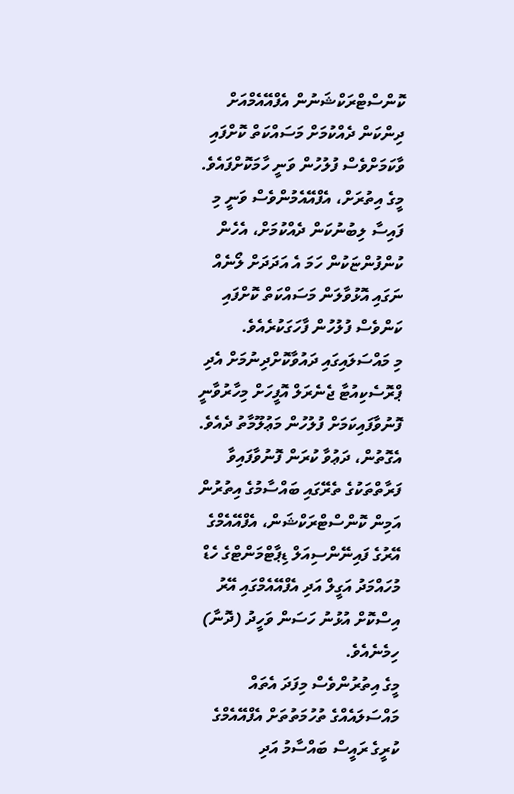ކޮންސްޓްރަކްޝަނުން އެފްއޭއެމްއަށް ދިންކަން ދެއްކުމަށް މަސައްކަތް ކޮށްފައި ވާކަމަށްވެސް ފުލުހުން ވަނީ ހާމަކޮށްފައެވެ.
މީގެ އިތުރަށް، އެފްއޭއެމުންވެސް ވަނީ މި ފައިސާ ލިބުނުކަން ދެއްކުމަށް، އެހެން ކުންފުންޏަކުން ހަމަ އެ އަދަދަށް ލޯނެއް ނަގައި އޮޅުވާލަން މަސައްކަތް ކޮށްފައި ކަންވެސް ފުލުހުން ފާހަގަކުރެއެވެ.
މި މައްސަލައިގައި ދައުވާކޮށްދިނުމަށް އެދި ޕްރޮސެކިއުޓާ ޖެނެރަލް އޮފީހަށް މިހާރުވާނީ ފޮނުވާފައިކަމަށް ފުލުހުން މަޢުލޫމާތު ދެއެވެ.
އެގޮތުން، ދަޢުވާ ކުރަން ފޮނުވާފައިވާ ފަރާތްތަކުގެ ތެރޭގައި ބައްސާމުގެ އިތުރުން އަމިން ކޮންސްޓްރަކްޝަން، އެފްއޭއެމްގެ އޭރުގެ ފައިނޭންސިއަލް ޑިޕާޓްމަންޓްގެ ހެޑް މުހައްމަދު އަގީލް އަދި އެފްއޭއެމްގައި އޭރު އިސްކޮށް އުޅުނު ހަސަން ވަހީދު (ދޮނާ) ހިމެނެއެވެ.
މީގެ އިތުރުންވެސް މިފަދަ އެތައް މައްސަލައެއްގެ ތުހުމަތުތަށް އެފްއޭއެމްގެ ކުރީގެ ރައީސް ބައްސާމު އަދި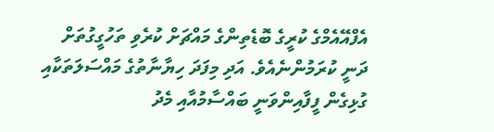އެފްއޭއެމްގެ ކުރީގެ ބޮޑެތިންގެ މައްޗަށް ކުރެވި ތަހުގީގުތަށް ދަނީ ކުރަމުންނެއެވެ. އަދި މިފަދަ ހިޔާނާތުގެ މައްސަލަތަކާއި ގުޅިގެން ފީފާއިންވަނީ ބައްސާމުއާއި މެދު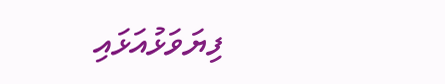ފިޔަވަޅުއަޅައި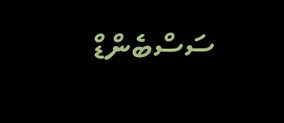ސަސްބެންޑް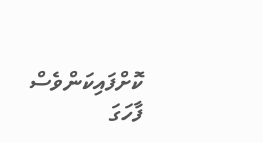ކޮށްފައިކަންވެސް ފާހަގަ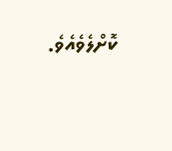ކޮށްލެވެއެވެ.